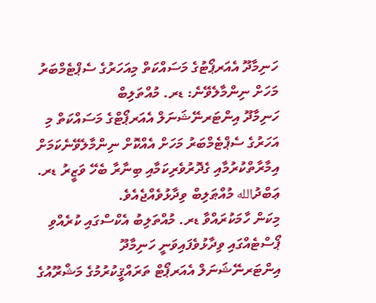ހަނިމާދޫ އެއަރޕޯޓުގެ މަސައްކަތް މިއަހަރުގެ ސެޕްޓެމްބަރު މަހަށް ނިންމާލެވޭނެ: ޑރ. މުއްތަލިބް
ހަނިމާދޫ އިންޓަރނޭޝަނަލް އެއަރޕޯޓްގެ މަސައްކަތް މި އަހަރުގެ ސެޕްޓެމްބަރު މަހަށް އެއްކޮށް ނިންމާލެވޭނެކަމަށް އިމާރާތްކުރުމާއި ގެދޮރުވެރިކަމާއި ބިނާރާ ބެހޭ ވަޒީރު ޑރ. ޢަބްދުالله މުއްޠަލިބް ވިދާޅުވެއްޖެއެވެ.
މިކަން ހާމަކުރައްވާ ޑރ. މުއްތަލިބު އެކްސްގައި ކުރެއްވި ޕޯސްޓެއްގައި ވިދާޅުވެފައިވަނީ ހަނިމާދޫ އިންޓަރނޭޝަނަލް އެއަރޕޯޓް ތަރައްޤީކުރުމުގެ މަޝްރޫއުގެ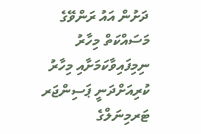ދަށުން އައު ރަންވޭގެ މަސައްކަތް މިހާރު ނިމިފައިވާކަމަށާއި މިހާރު ކުރިއަށްދަނީ ޕަސިންޖަރ ޓަރމިނަލްގެ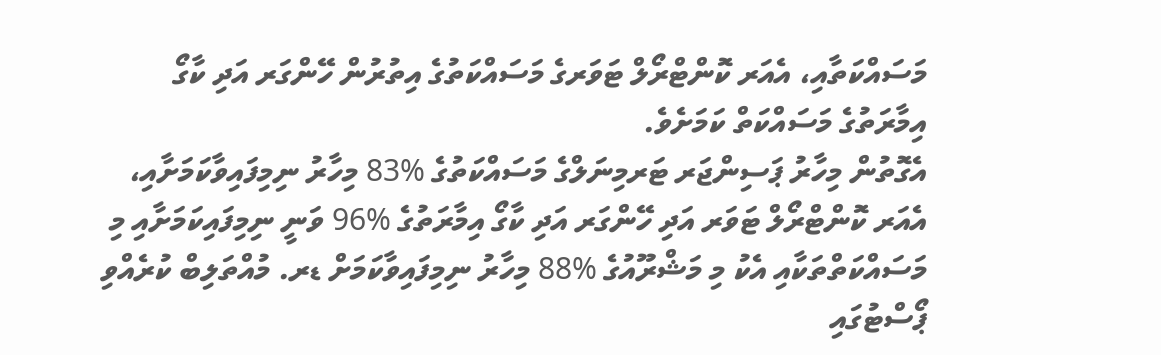މަސައްކަތާއި، އެއަރ ކޮންޓްރޯލް ޓަވަރގެ މަސައްކަތުގެ އިތުރުން ހޭންގަރ އަދި ކާގޯ އިމާރަތުގެ މަސައްކަތް ކަމަށެވެ.
އެގޮތުން މިހާރު ޕަސިންޖަރ ޓަރމިނަލްގެ މަސައްކަތުގެ %83 މިހާރު ނިމިފައިވާކަމަށާއި، އެއަރ ކޮންޓްރޯލް ޓަވަރ އަދި ހޭންގަރ އަދި ކާގޯ އިމާރަތުގެ %96 ވަނީ ނިމިފައިކަމަށާއި މި މަސައްކަތްތަކާއި އެކު މި މަޝްރޫއުގެ %88 މިހާރު ނިމިފައިވާކަމަށް ޑރ. މުއްތަލިބް ކުރެއްވި ޕޯސްޓުގައި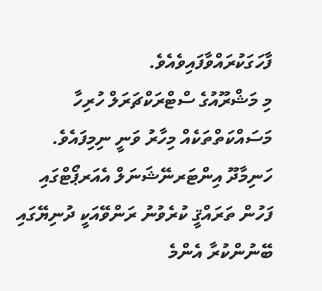ފާހަގަކުރައްވާފައިވެއެވެ.
މި މަޝްރޫއުގެ ސްޓްރަކްޗަރަލް ހުރިހާ މަސައްކަތްތަކެއް މިހާރު ވަނީ ނިމިފައެވެ.
ހަނިމާދޫ އިންޓަރނޭޝަނަލް އެއަރޕޯޓްގައި ފަހުން ތަރައްޤީ ކުރެވުނު ރަންވޭއަކީ ދުނިޔޭގައި ބޭނުންކުރާ އެންމެ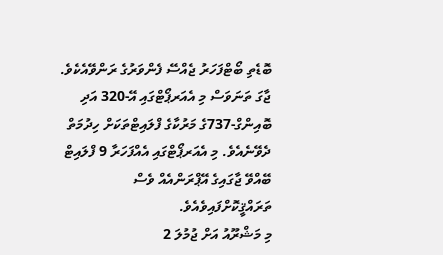ބޮޑެތި ބޯޓްފަހަރު ޖެއްސޭ ފެންވަރުގެ ރަންވޭއެކެވެ. ޖާގަ ތަނަވަސް މި އެއަރޕޯޓްގައި އޭ-320 އަދި ބޮއިންގް-737ގެ މަރުކާގެ ފްލައިޓްތަކަށް ހިދުމަތް ދެވޭނެއެވެ. މި އެއަރޕޯޓްގައި އެއްފަހަރާ 9 ފްލައިޓް ބޭއްވޭ ޖާގައިގެ އޭޕްރަންއެއް ވެސް ތަރައްޤީކޮށްފައިވެއެވެ.
މި މަޝްރޫއު އަށް ޖުމުލަ 2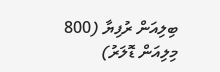ބިލިއަން ރުފިޔާ (800 މިލިއަން ޑޮލަރު)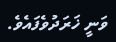ވަނީ ޚަރަދުވެފައެވެ.